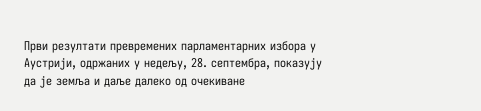Први резултати превремених парламентарних избора у Аустрији, одржаних у недељу, 28. септембра, показују да је земља и даље далеко од очекиване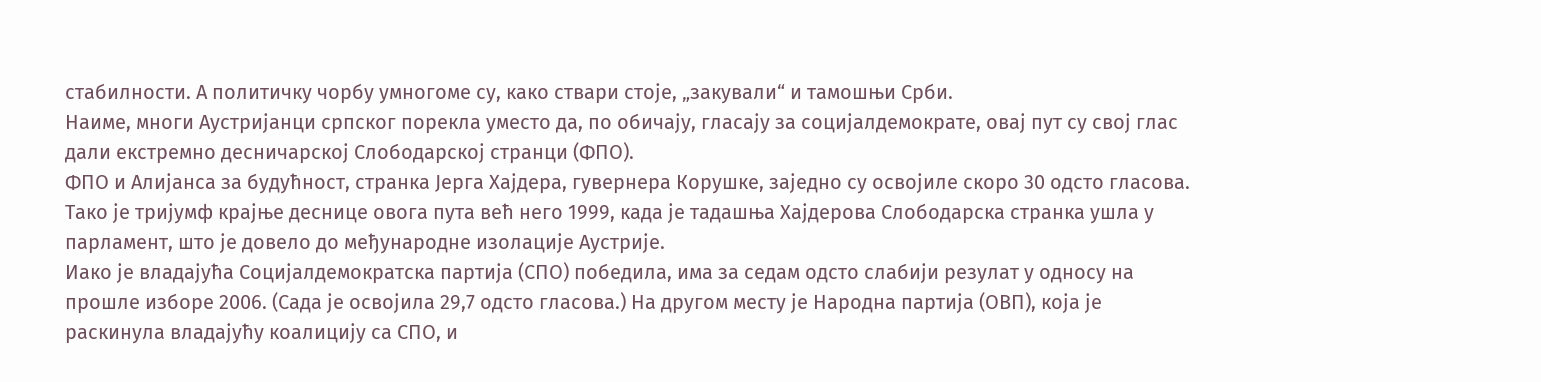стабилности. А политичку чорбу умногоме су, како ствари стоје, „закували“ и тамошњи Срби.
Наиме, многи Аустријанци српског порекла уместо да, по обичају, гласају за социјалдемократе, овај пут су свој глас дали екстремно десничарској Слободарској странци (ФПО).
ФПО и Алијанса за будућност, странка Јерга Хајдера, гувернера Корушке, заједно су освојиле скоро 30 одсто гласова. Тако је тријумф крајње деснице овога пута већ него 1999, када је тадашња Хајдерова Слободарска странка ушла у парламент, што је довело до међународне изолације Аустрије.
Иако је владајућа Социјалдемократска партија (СПО) победила, има за седам одсто слабији резулат у односу на прошле изборе 2006. (Сада је освојила 29,7 одсто гласова.) На другом месту је Народна партија (ОВП), која је раскинула владајућу коалицију са СПО, и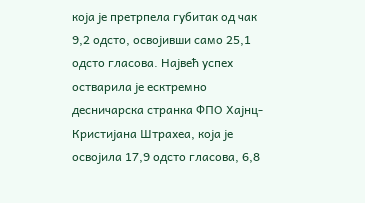која је претрпела губитак од чак 9,2 одсто, освојивши само 25,1 одсто гласова. Највећ успех остварила је есктремно десничарска странка ФПО Хајнц-Кристијана Штрахеа, која је освојила 17,9 одсто гласова, 6,8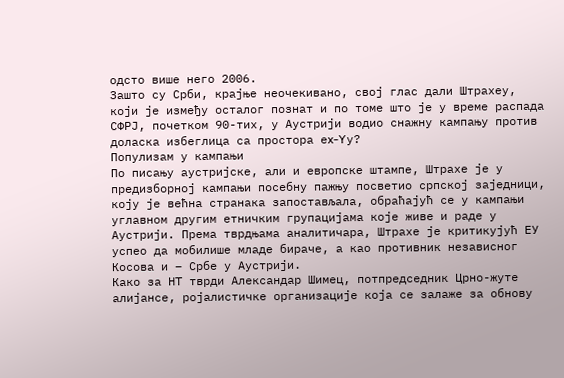одсто више него 2006.
Зашто су Срби, крајње неочекивано, свој глас дали Штрахеу, који је између осталог познат и по томе што је у време распада СФРЈ, почетком 90-тих, у Аустрији водио снажну кампању против доласка избеглица са простора еx-Yу?
Популизам у кампањи
По писању аустријске, али и европске штампе, Штрахе је у предизборној кампањи посебну пажњу посветио српској заједници, коју је већна странака запостављала, обраћајућ се у кампањи углавном другим етничким групацијама које живе и раде у Аустрији. Према тврдњама аналитичара, Штрахе је критикујућ ЕУ успео да мобилише младе бираче, а као противник независног Косова и – Србе у Аустрији.
Како за НТ тврди Александар Шимец, потпредседник Црно-жуте алијансе, ројалистичке организације која се залаже за обнову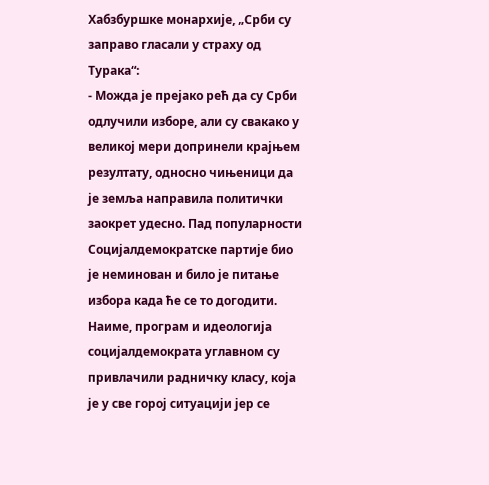Хабзбуршке монархије, „Срби су заправо гласали у страху од Турака“:
- Можда је прејако рећ да су Срби одлучили изборе, али су свакако у великој мери допринели крајњем резултату, односно чињеници да је земља направила политички заокрет удесно. Пад популарности Социјалдемократске партије био је неминован и било је питање избора када ће се то догодити. Наиме, програм и идеологија социјалдемократа углавном су привлачили радничку класу, која је у све горој ситуацији јер се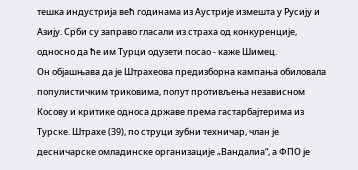тешка индустрија већ годинама из Аустрије измешта у Русију и Азију. Срби су заправо гласали из страха од конкуренције, односно да ће им Турци одузети посао - каже Шимец.
Он објашњава да је Штрахеова предизборна кампања обиловала популистичким триковима, попут противљења независном Косову и критике односа државе према гастарбајтерима из Турске. Штрахе (39), по струци зубни техничар, члан је десничарске омладинске организације „Вандалиа“, а ФПО је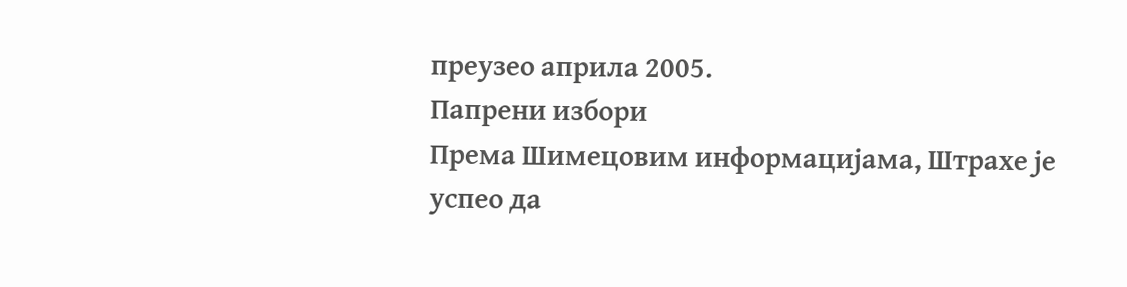преузео априла 2005.
Папрени избори
Према Шимецовим информацијама, Штрахе је успео да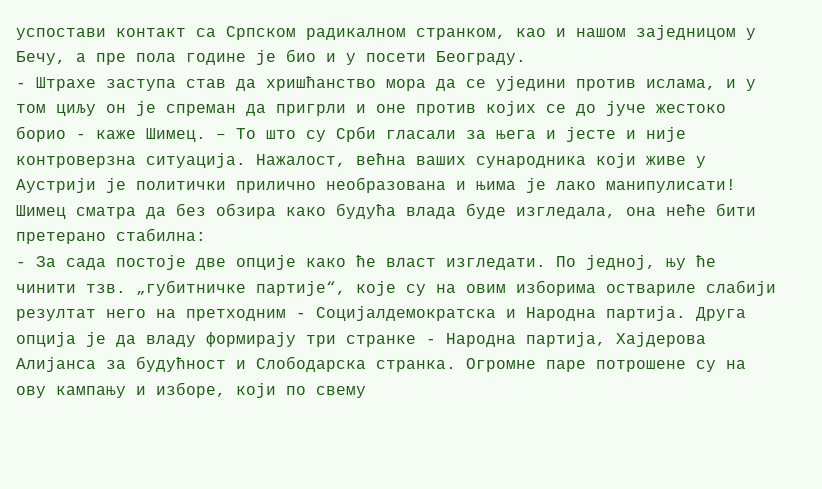успостави контакт са Српском радикалном странком, као и нашом заједницом у Бечу, а пре пола године је био и у посети Београду.
- Штрахе заступа став да хришћанство мора да се уједини против ислама, и у том циљу он је спреман да пригрли и оне против којих се до јуче жестоко борио - каже Шимец. – То што су Срби гласали за њега и јесте и није контроверзна ситуација. Нажалост, већна ваших сународника који живе у Аустрији је политички прилично необразована и њима је лако манипулисати!
Шимец сматра да без обзира како будућа влада буде изгледала, она неће бити претерано стабилна:
- За сада постоје две опције како ће власт изгледати. По једној, њу ће чинити тзв. „губитничке партије“, које су на овим изборима оствариле слабији резултат него на претходним - Социјалдемократска и Народна партија. Друга опција је да владу формирају три странке - Народна партија, Хајдерова Алијанса за будућност и Слободарска странка. Огромне паре потрошене су на ову кампању и изборе, који по свему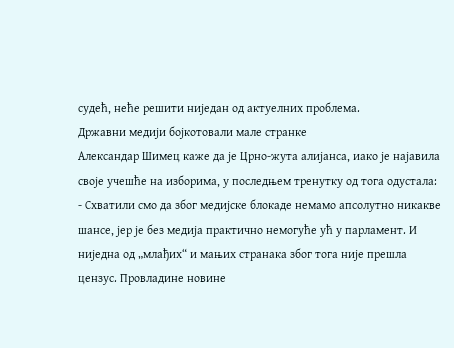судећ, неће решити ниједан од актуелних проблема.
Државни медији бојкотовали мале странке
Александар Шимец каже да је Црно-жута алијанса, иако је најавила своје учешће на изборима, у последњем тренутку од тога одустала:
- Схватили смо да због медијске блокаде немамо апсолутно никакве шансе, јер је без медија практично немогуће ућ у парламент. И ниједна од „млађих“ и мањих странака због тога није прешла цензус. Провладине новине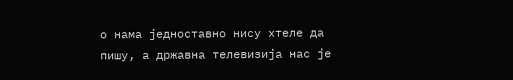о нама једноставно нису хтеле да пишу, а државна телевизија нас је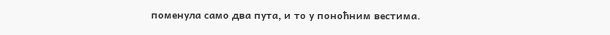поменула само два пута, и то у поноћним вестима.